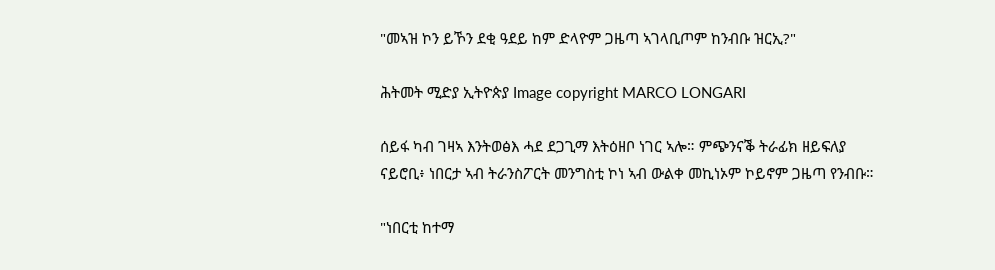"መኣዝ ኮን ይኾን ደቂ ዓደይ ከም ድላዮም ጋዜጣ ኣገላቢጦም ከንብቡ ዝርኢ?"

ሕትመት ሚድያ ኢትዮጵያ Image copyright MARCO LONGARI

ሰይፋ ካብ ገዛኣ እንትወፅእ ሓደ ደጋጊማ እትዕዘቦ ነገር ኣሎ። ምጭንናቕ ትራፊክ ዘይፍለያ ናይሮቢ፥ ነበርታ ኣብ ትራንስፖርት መንግስቲ ኮነ ኣብ ውልቀ መኪነኦም ኮይኖም ጋዜጣ የንብቡ።

"ነበርቲ ከተማ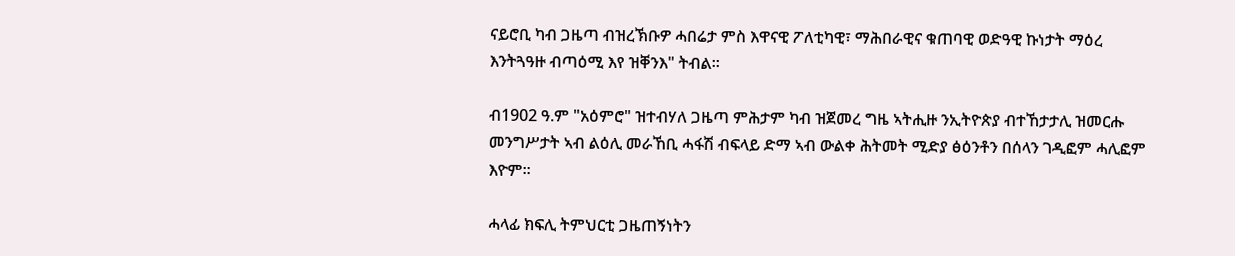ናይሮቢ ካብ ጋዜጣ ብዝረኽቡዎ ሓበሬታ ምስ እዋናዊ ፖለቲካዊ፣ ማሕበራዊና ቁጠባዊ ወድዓዊ ኩነታት ማዕረ እንትጓዓዙ ብጣዕሚ እየ ዝቐንእ" ትብል።

ብ1902 ዓ.ም "አዕምሮ" ዝተብሃለ ጋዜጣ ምሕታም ካብ ዝጀመረ ግዜ ኣትሒዙ ንኢትዮጵያ ብተኸታታሊ ዝመርሑ መንግሥታት ኣብ ልዕሊ መራኸቢ ሓፋሽ ብፍላይ ድማ ኣብ ውልቀ ሕትመት ሚድያ ፅዕንቶን በሰላን ገዲፎም ሓሊፎም እዮም።

ሓላፊ ክፍሊ ትምህርቲ ጋዜጠኝነትን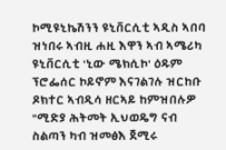ኮሚዩኒኬሽንን ዩኒቨርሲቲ ኣዲስ ኣበባ ዝነበሩ ኣብዚ ሐዚ እዋን ኣብ ኣሜሪካ ዩኒቨርሲቲ 'ኒው ሜክሲኮ' ዕዱም ፕሮፌሰር ኮይኖም እናገልገሉ ዝርከቡ ዶክተር ኣብዲሳ ዘርኣይ ከምዝበሉዎ "ሚድያ ሕትመት ኢህወዴግ ናብ ስልጣን ካብ ዝመፅእ ጀሚሩ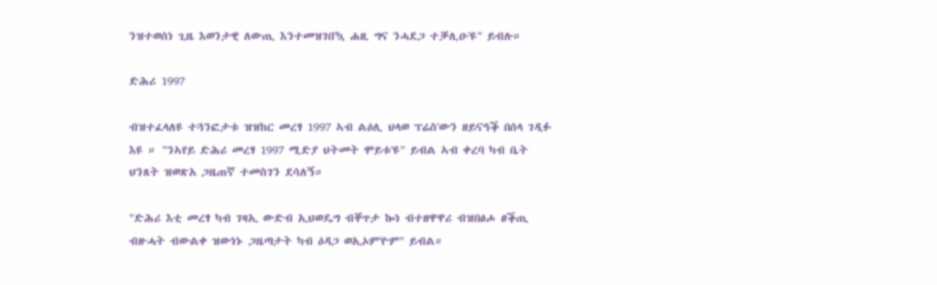ንዝተወሰነ ጊዜ እወንታዊ ለውጢ እንተመዝገበ'ኳ ሐዚ ግና ንሓደጋ ተቓሊዑ'ዩ" ይብሉ።

ድሕሪ 1997

ብዝተፈላለዩ ተጓንፎታቱ ዝዝከር መረፃ 1997 ኣብ ልዕሊ ህላወ ፕሬስ'ውን ዘይናዓቕ በሰላ ገዲፉ እዩ ። "ንኣየይ ድሕሪ መረፃ 1997 ሚድያ ህትመት ሞይቱ'ዩ" ይብል ኣብ ቀረባ ካብ ቤት ህንጸት ዝወጽአ ጋዜጠኛ ተመስገን ደሳለኝ።

"ድሕሪ እቲ መረፃ ካብ ገዛኢ ውድብ ኢህወዴግ ብቐጥታ ኰነ ብተዘዋዋሪ ብዝበፅሖ ፀቕጢ ብዙሓት ብውልቀ ዝውነኑ ጋዜጣታት ካብ ዕዳጋ ወኢኦም'ዮም" ይብል።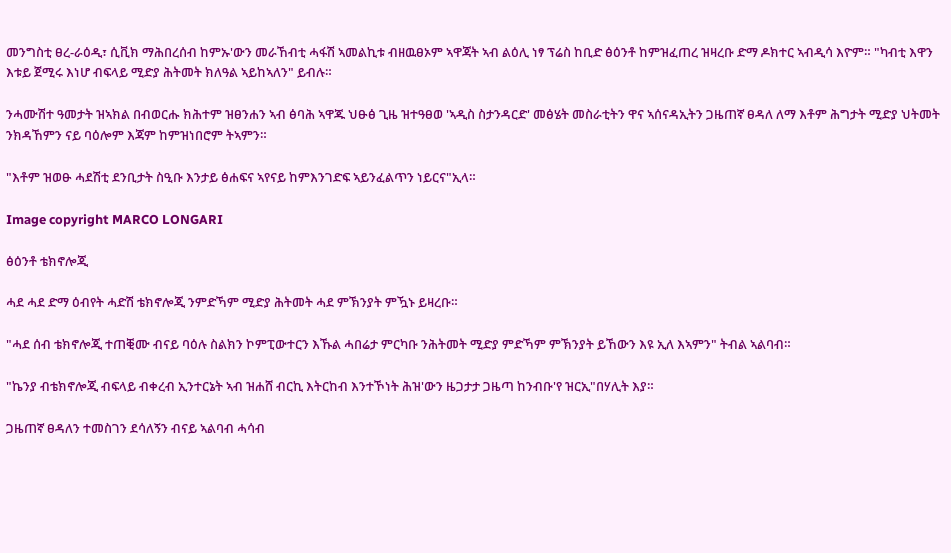መንግስቲ ፀረ-ራዕዲ፣ ሲቪክ ማሕበረሰብ ከምኡ'ውን መራኸብቲ ሓፋሽ ኣመልኪቱ ብዘዉፀኦም ኣዋጃት ኣብ ልዕሊ ነፃ ፕሬስ ከቢድ ፅዕንቶ ከምዝፈጠረ ዝዛረቡ ድማ ዶክተር ኣብዲሳ እዮም። "ካብቲ እዋን እቱይ ጀሚሩ እነሆ ብፍላይ ሚድያ ሕትመት ክለዓል ኣይከኣለን" ይብሉ።

ንሓሙሽተ ዓመታት ዝኣክል በብወርሑ ክሕተም ዝፀንሐን ኣብ ፅባሕ ኣዋጁ ህፁፅ ጊዜ ዝተዓፀወ 'ኣዲስ ስታንዳርድ' መፅሄት መስራቲትን ዋና ኣሰናዳኢትን ጋዜጠኛ ፀዳለ ለማ እቶም ሕግታት ሚድያ ህትመት ንክዳኸምን ናይ ባዕሎም እጃም ከምዝነበሮም ትኣምን።

"እቶም ዝወፁ ሓደሽቲ ደንቢታት ስዒቡ እንታይ ፅሐፍና ኣየናይ ከምእንገድፍ ኣይንፈልጥን ነይርና"ኢላ።

Image copyright MARCO LONGARI

ፅዕንቶ ቴክኖሎጂ

ሓደ ሓደ ድማ ዕብየት ሓድሽ ቴክኖሎጂ ንምድኻም ሚድያ ሕትመት ሓደ ምኽንያት ምዃኑ ይዛረቡ።

"ሓደ ሰብ ቴክኖሎጂ ተጠቒሙ ብናይ ባዕሉ ስልክን ኮምፒውተርን እኹል ሓበሬታ ምርካቡ ንሕትመት ሚድያ ምድኻም ምኽንያት ይኸውን እዩ ኢለ እኣምን" ትብል ኣልባብ።

"ኬንያ ብቴክኖሎጂ ብፍላይ ብቀረብ ኢንተርኔት ኣብ ዝሐሸ ብርኪ እትርከብ እንተኾነት ሕዝ'ውን ዜጋታታ ጋዜጣ ከንብቡ'የ ዝርኢ"በሃሊት እያ።

ጋዜጠኛ ፀዳለን ተመስገን ደሳለኝን ብናይ ኣልባብ ሓሳብ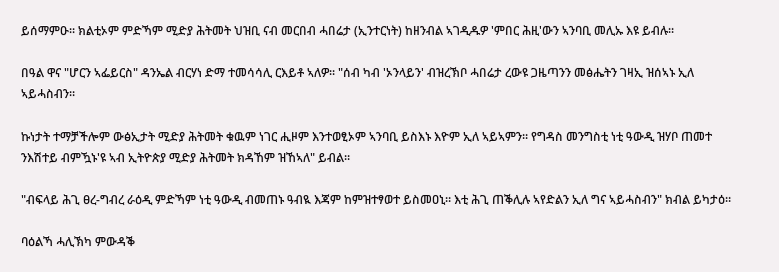ይሰማምዑ። ክልቲኦም ምድኻም ሚድያ ሕትመት ህዝቢ ናብ መርበብ ሓበሬታ (ኢንተርነት) ከዘንብል ኣገዲዱዎ 'ምበር ሕዚ'ውን ኣንባቢ መሊኡ እዩ ይብሉ።

በዓል ዋና "ሆርን ኣፌይርስ" ዳንኤል ብርሃነ ድማ ተመሳሳሊ ርእይቶ ኣለዎ። "ሰብ ካብ 'ኦንላይን' ብዝረኽቦ ሓበሬታ ረውዩ ጋዜጣንን መፅሔትን ገዛኢ ዝሰኣኑ ኢለ ኣይሓስብን።

ኩነታት ተማቻችሎም ውፅኢታት ሚድያ ሕትመት ቁዉም ነገር ሒዞም እንተወፂኦም ኣንባቢ ይስእኑ እዮም ኢለ ኣይኣምን። የግዳስ መንግስቲ ነቲ ዓውዲ ዝሃቦ ጠመተ ንእሽተይ ብምዃኑ'ዩ ኣብ ኢትዮጵያ ሚድያ ሕትመት ክዳኸም ዝኸኣለ" ይብል።

"ብፍላይ ሕጊ ፀረ-ግብረ ራዕዲ ምድኻም ነቲ ዓውዲ ብመጠኑ ዓብዪ እጃም ከምዝተፃወተ ይስመዐኒ። እቲ ሕጊ ጠቕሊሉ ኣየድልን ኢለ ግና ኣይሓስብን" ክብል ይካታዕ።

ባዕልኻ ሓሊኽካ ምውዳቕ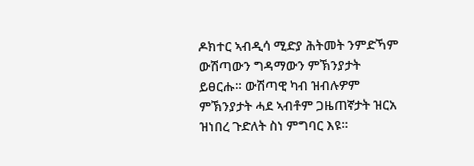ዶክተር ኣብዲሳ ሚድያ ሕትመት ንምድኻም ውሽጣውን ግዳማውን ምኽንያታት ይፀርሑ። ውሽጣዊ ካብ ዝብሉዎም ምኽንያታት ሓደ ኣብቶም ጋዜጠኛታት ዝርአ ዝነበረ ጉድለት ስነ ምግባር እዩ።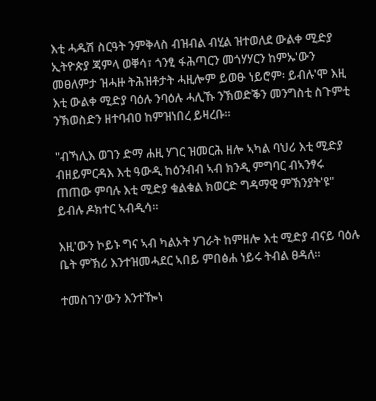እቲ ሓዱሽ ስርዓት ንምቅላስ ብዝብል ብሂል ዝተወለደ ውልቀ ሚድያ ኢትዮጵያ ጃምላ ወቐሳ፣ ጎንፂ ፋሕጣርን መጎሃሃርን ከምኡ'ውን መፀለምታ ዝሓዙ ትሕዝቶታት ሓዚሎም ይወፁ ነይሮም፡ ይብሉ'ሞ እዚ እቲ ውልቀ ሚድያ ባዕሉ ንባዕሉ ሓሊኹ ንኽወድቕን መንግስቲ ስጉምቲ ንኽወስድን ዘተባብዐ ከምዝነበረ ይዛረቡ።

"ብኻሊእ ወገን ድማ ሐዚ ሃገር ዝመርሕ ዘሎ ኣካል ባህሪ እቲ ሚድያ ብዘይምርዳእ እቲ ዓውዲ ከዕንብብ ኣብ ክንዲ ምግባር ብኣንፃሩ ጠጠው ምባሉ እቲ ሚድያ ቁልቁል ክወርድ ግዳማዊ ምኽንያት'ዩ" ይብሉ ዶክተር ኣብዲሳ።

እዚ'ውን ኮይኑ ግና ኣብ ካልኦት ሃገራት ከምዘሎ እቲ ሚድያ ብናይ ባዕሉ ቤት ምኽሪ እንተዝመሓደር ኣበይ ምበፅሐ ነይሩ ትብል ፀዳለ።

ተመስገን'ውን እንተዀነ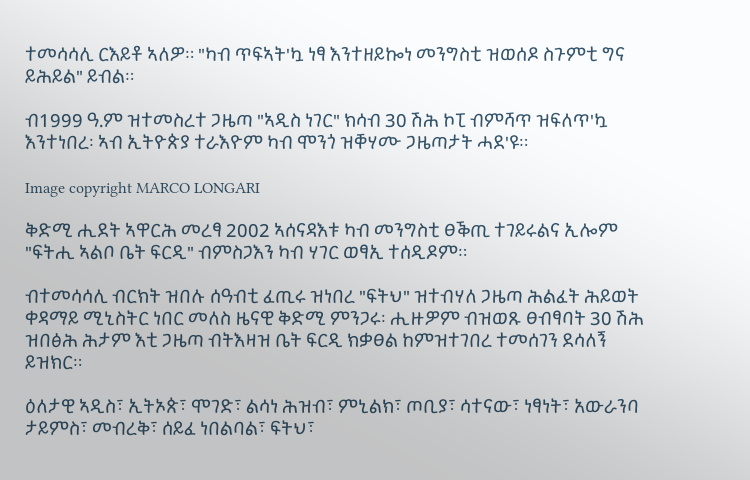ተመሳሳሊ ርእይቶ ኣለዎ። "ካብ ጥፍኣት'ኳ ነፃ እንተዘይኰነ መንግስቲ ዝወሰዶ ስጉምቲ ግና ይሕይል" ይብል።

ብ1999 ዓ.ም ዝተመስረተ ጋዜጣ "ኣዲስ ነገር" ክሳብ 30 ሽሕ ኮፒ ብምሻጥ ዝፍለጥ'ኳ እንተነበረ፡ ኣብ ኢትዮጵያ ተራእዮም ካብ ሞንጎ ዝቐሃሙ ጋዜጣታት ሓደ'ዩ።

Image copyright MARCO LONGARI

ቅድሚ ሒደት ኣዋርሕ መረፃ 2002 ኣሰናዳእቱ ካብ መንግስቲ ፀቕጢ ተገይሩልና ኢሎም "ፍትሒ ኣልቦ ቤት ፍርዲ" ብምስጋእን ካብ ሃገር ወፃኢ ተሰዲዶም።

ብተመሳሳሊ ብርክት ዝበሉ ሰዓብቲ ፈጢሩ ዝነበረ "ፍትህ" ዝተብሃለ ጋዜጣ ሕልፈት ሕይወት ቀዳማይ ሚኒስትር ነበር መለስ ዜናዊ ቅድሚ ምንጋሩ፡ ሒዙዎም ብዝወጹ ፀብፃባት 30 ሽሕ ዝበፅሕ ሕታም እቲ ጋዜጣ ብትእዛዝ ቤት ፍርዲ ክቃፀል ከምዝተገበረ ተመሰገን ደሳለኝ ይዝክር።

ዕለታዊ ኣዲስ፣ ኢትኦጵ፣ ሞገድ፣ ልሳነ ሕዝብ፣ ምኒልክ፣ ጦቢያ፣ ሳተናው፣ ነፃነት፣ አውራንባ ታይምስ፣ መብረቅ፣ ሰይፈ ነበልባል፣ ፍትህ፣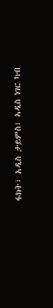ፋክት፣ አዲስ ታይምስ፣ ኣዲስ ነገር ካብ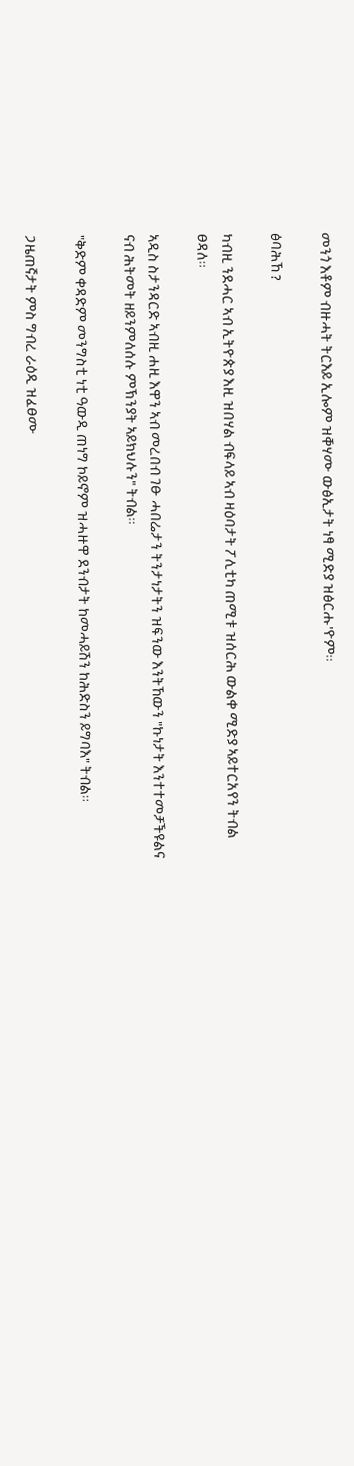መንጎ እቶም ብዙሓት ትርእይ ኢሎም ዝቐሃሙ ውፅኢታት ነፃ ሚድያ ዝፅርሑ'ዮም።

ፅባሕኸ ?

ካብዚ ንደሓር ኣብ ኢትዮጵያ እዚ ዝበሃል ብፍላይ ኣብ ዛዕባታት ፖሊቲካ ጠሚቱ ዝሰርሕ ውልቀ ሚድያ ኣይተርአየን ትብል ፀዳለ።

ኣዲስ ስታንዳርድ ኣብዚ ሐዚ እዋን ኣብ መረበብ ገፁ ሓበሬታን ትንታነታትን ዝፍንው እንትኸውን "ኩነታት እንተተመቻችዩልና ናብ ሕትመት ዘይንምለሰሉ ምኽንያት ኣይክህሉን" ትብል።

"ቅድም ቀዳድም መንግስቲ ነቲ ዓውዲ ጠነግ ኮይኖም ዝሓዙዋ ደንብታት ከመሓይሽን ከሕድስን ይግባእ" ትብል።

ጋዜጠኛታት ምስ ግብረ ራዕዲ ዝፈፀሙ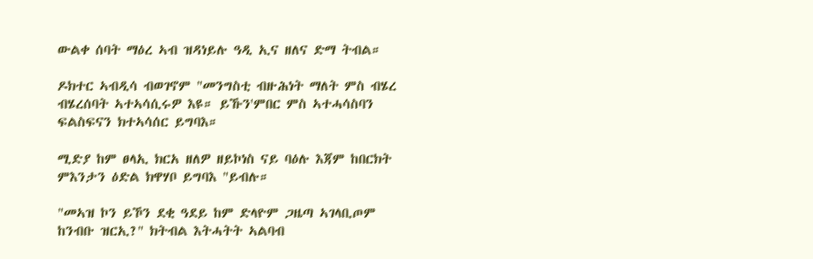ውልቀ ሰባት ማዕረ ኣብ ዝዳነይሉ ዓዲ ኢና ዘለና ድማ ትብል።

ዶክተር ኣብዲሳ ብወገኖም "መንግስቲ ብዙሕነት ማለት ምስ ብሄረ ብሄረሰባት ኣተኣሳሲሩዎ እዩ። ይኹን'ምበር ምስ ኣተሓሳስባን ፍልስፍናን ክተኣሳሰር ይግባእ።

ሚድያ ከም ፀላኢ ክርአ ዘለዎ ዘይኮነስ ናይ ባዕሉ እጃም ከበርክት ምእንታን ዕድል ክዋሃቦ ይግባእ "ይብሉ።

"መኣዝ ኮን ይኾን ደቂ ዓደይ ከም ድላዮም ጋዜጣ ኣገላቢጦም ከንብቡ ዝርኢ?" ክትብል እትሓትት ኣልባብ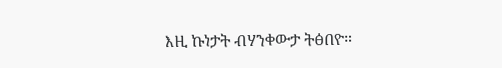እዚ ኩነታት ብሃንቀውታ ትፅበዮ።